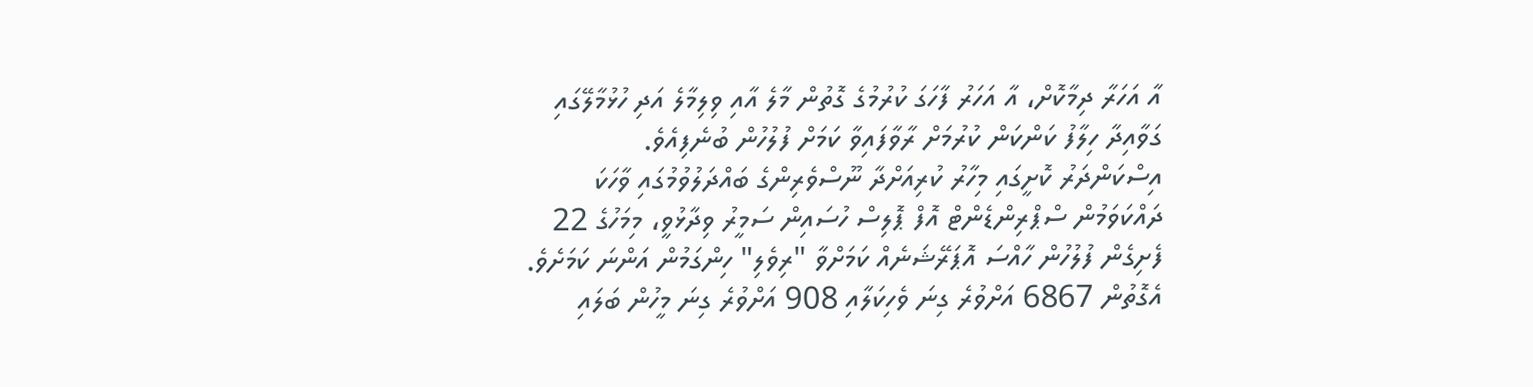އާ އަހަރާ ދިމާކޮށް، އާ އަހަރު ފާހަގަ ކުރުމުގެ ގޮތުން މާލެ އާއި ވިލިމާލެ އަދި ހުޅުމާލޭގައި ގަވާއިދާ ހިލާފު ކަންކަން ކުރުމަށް ރާވާފައިވާ ކަމަށް ފުލުހުން ބުނެފިއެވެ.
އިސްކަންދަރު ކޮށީގައި މިހާރު ކުރިއަށްދާ ނޫސްވެރިންގެ ބައްދަލުވުމުގައި ވާހަކަ ދައްކަވަމުން ސްޕްރިންޑެންޓް އޮފް ޕޮލިސް ހުސައިން ސަމީރު ވިދާޅުވީ، މިމަހުގެ 22 ފެށިގެން ފުލުހުން ހާއްސަ އޮޕަރޭޝަނެއް ކަމަށްވާ "ރިވެލި" ހިންގަމުން އަންނަ ކަމަށެވެ. އެގޮތުން 6867 އަށްވުރެ ގިނަ ވެހިކަލާއި 908 އަށްވުރެ ގިނަ މީހުން ބަލައި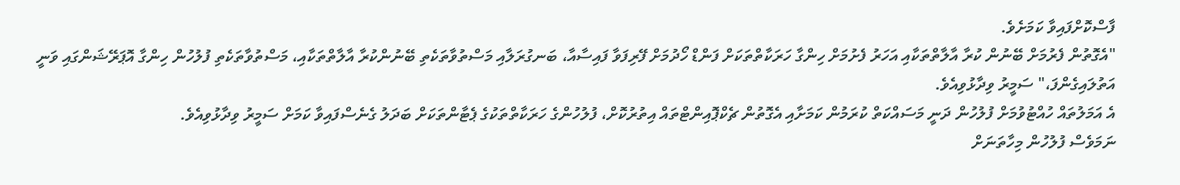ފާސްކޮށްފައިވާ ކަމަށެވެ.
"އެގޮތުން ފެރުމަށް ބޭނުން ކުރާ އާލާތްތަކާއި އަހަރު ފެށުމަށް ހިންގާ ހަރަކާތްތަކަށް ފަންޑް ހޯދުމަށް ފޭރިފަވާ ފައިސާއާ، ބަނގުރަލާއި މަސްތުވާތަކެތި ބޭނުންކުރާ އާލާތްތަކާއި، މަސްތުވާތަކެތި ފުލުހުން ހިންގާ އޮޕަރޭޝަންގައި ވަނީ އަތުލައިގެންފަ،" ސަމީރު ވިދާޅުވިއެވެ.
އެ އަމަލުތައް ހުއްޓުވުމަށް ފުލުހުން ދަނީ މަސައްކަތް ކުރަމުން ކަމަށާއި އެގޮތުން ޗެކްޕޮއިންޓްތައް އިތުރުކޮށް، ފުލުހުންގެ ހަރަކާތްތަކުގެ ޕެޓާންތަކަށް ބަދަލު ގެނެސްފައިވާ ކަމަށް ސަމީރު ވިދާޅުވިއެވެ.
ނަމަވެސް ފުލުހުން މިހާތަނަށް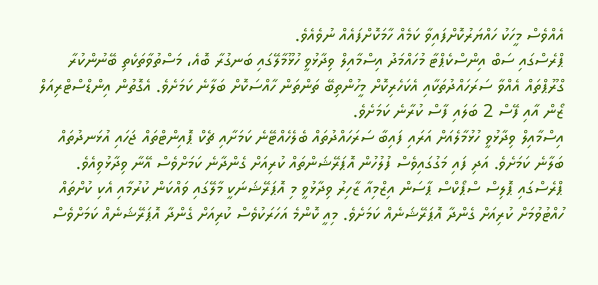އެއްވެސް މީހަކު ހައްޔަރުކޮށްފައިވާ ކަމެއް ހާމަކޮށްފައެއް ނުވެއެވެ.
ޕްރެސްގައި ސަބް އިންސްކެޕްޓާ މުހައްމަދު އިސްމާއިލް ވިދާޅުވީ ހުޅޫމާލޭގައި ބަނގުރާ ބޮއެ، މަސްތުވާތަކެތި ބޭނުންކުރާ ގްރޫޕްތައް އެއްވާ ސަރަހައްދުތަކާއި އެކަހެރިކޮށް މީހުންތިބޭ ތަންތަން ހާއްސަކޮށް ބަލާނެ ކަމަށެވެ. އެގޮތުން އިންޑްސްޓްރިއަލް ޒޯން އާއި ފޭސް 2 ބަލައި ފާސް ކުރާނެ ކަމަށެވެ.
އިސްމާއިލް ވިދާޅުވީ ހުޅުމާލެއަށް އަރައި ފައިބާ ސަރަހައްދުތައް ބެލެހެއްޓޭނެ ކަމަށާއި ޗެކް ޕޮއިންޓްތައް ޖަހައި އުޅަނދުތައް ބަލާނެ ކަމަށެވެ. އަދި ފައި މަގުގައިވެސް ފުލުހުން އޮޕަރޭޝަންތައް ކުރިއަށް ގެންދާނެ ކަމަށްވެސް އޭނާ ވިދާޅުވިއެވެ.
ޕްރެސްގައި ޕޮލިސް ސްޕޯކްސް ޕާސަން އިޒްމިއާ ޒާހިރު ވިދާޅުވީ މި އޮޕަރޭޝަނަކީ މާލޭގައި ވައްކަން ކުރުމާއި އެކި ކުށްތައް ހުއްޓުވުމަށް ކުރިއަށް ގެންދާ އޮޕަރޭޝަނެއް ކަމަށެވެ. މިއީ ކޮންމެ އަހަރަކުވެސް ކުރިއަށް ގެންދާ އޮޕަރޭޝަނެއް ކަމަށްވެސް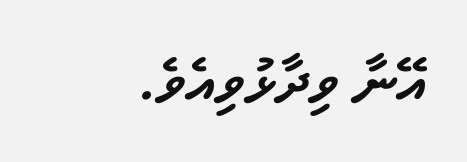އޭނާ ވިދާޅުވިއެވެ.